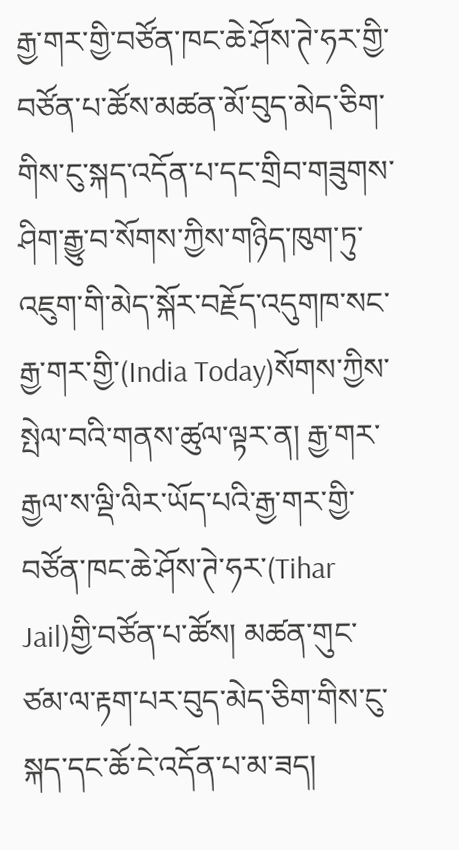རྒྱ་གར་གྱི་བཙོན་ཁང་ཆེ་ཤོས་ཊེ་ཧར་གྱི་བཙོན་པ་ཚོས་མཚན་མོ་བུད་མེད་ཅིག་གིས་ངུ་སྐད་འདོན་པ་དང་གྲིབ་གཟུགས་ཤིག་རྒྱུ་བ་སོགས་ཀྱིས་གཉིད་ཁུག་ཏུ་འཇུག་གི་མེད་སྐོར་བརྗོད་འདུགཁ་སང་རྒྱ་གར་གྱི་(India Today)སོགས་ཀྱིས་སྤེལ་བའི་གནས་ཚུལ་ལྟར་ན། རྒྱ་གར་རྒྱལ་ས་ལྡི་ལིར་ཡོད་པའི་རྒྱ་གར་གྱི་བཙོན་ཁང་ཆེ་ཤོས་ཊེ་ཧར་(Tihar Jail)གྱི་བཙོན་པ་ཚོས། མཚན་གུང་ཙམ་ལ་རྟག་པར་བུད་མེད་ཅིག་གིས་ངུ་སྐད་དང་ཆོ་ངེ་འདོན་པ་མ་ཟད།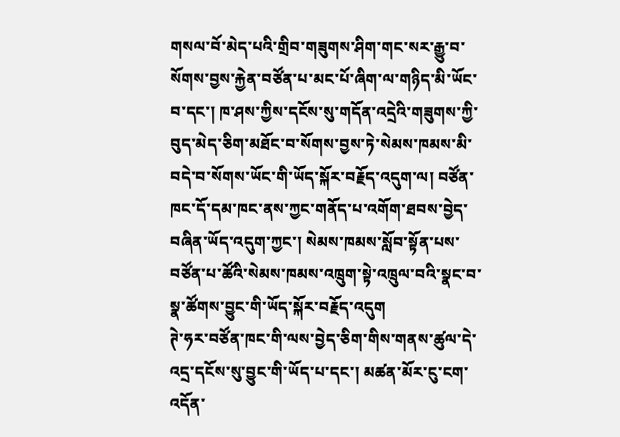གསལ་བོ་མེད་པའི་གྲིབ་གཟུགས་ཤིག་གང་སར་རྒྱུ་བ་སོགས་བྱས་རྐྱེན་བཙོན་པ་མང་པོ་ཞིག་ལ་གཉིད་མི་ཡོང་བ་དང་། ཁ་ཤས་ཀྱིས་དངོས་སུ་གདོན་འདྲེའི་གཟུགས་ཀྱི་བུད་མེད་ཅིག་མཐོང་བ་སོགས་བྱས་ཏེ་སེམས་ཁམས་མི་བདེ་བ་སོགས་ཡོང་གི་ཡོད་སྐོར་བརྗོད་འདུག་ལ། བཙོན་ཁང་དོ་དམ་ཁང་ནས་ཀྱང་གནོད་པ་འགོག་ཐབས་བྱེད་བཞིན་ཡོད་འདུག་ཀྱང་། སེམས་ཁམས་སློབ་སྟོན་པས་བཙོན་པ་ཚོའི་སེམས་ཁམས་འཁྲུག་སྟེ་འཁྲུལ་བའི་སྣང་བ་སྣ་ཚོགས་བྱུང་གི་ཡོད་སྐོར་བརྗོད་འདུག
ཊེ་ཧར་བཙོན་ཁང་གི་ལས་བྱེད་ཅིག་གིས་གནས་ཚུལ་དེ་འདྲ་དངོས་སུ་བྱུང་གི་ཡོད་པ་དང་། མཚན་མོར་ངུ་ངག་འདོན་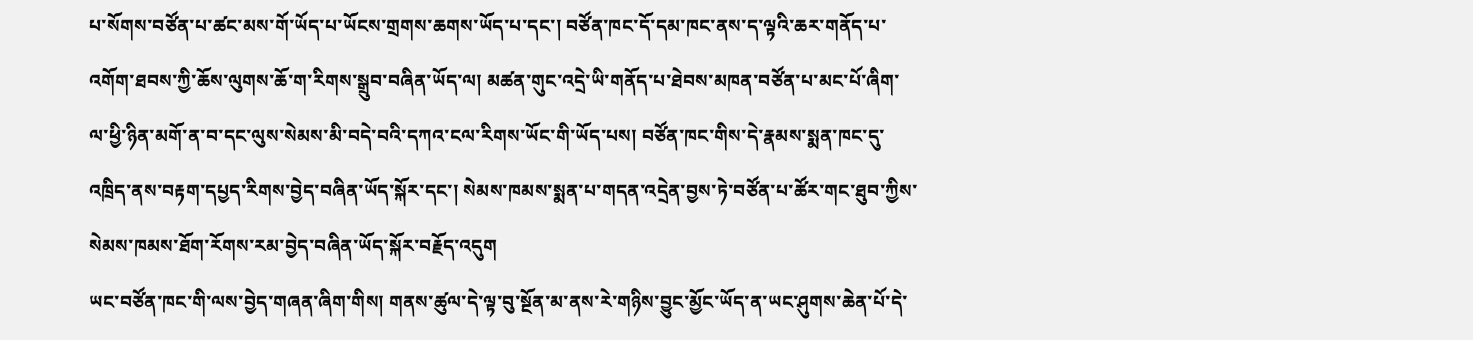པ་སོགས་བཙོན་པ་ཚང་མས་གོ་ཡོད་པ་ཡོངས་གྲགས་ཆགས་ཡོད་པ་དང་། བཙོན་ཁང་དོ་དམ་ཁང་ནས་ད་ལྟའི་ཆར་གནོད་པ་འགོག་ཐབས་ཀྱི་ཆོས་ལུགས་ཆོ་ག་རིགས་སྒྲུབ་བཞིན་ཡོད་ལ། མཚན་གུང་འདྲེ་ཡི་གནོད་པ་ཐེབས་མཁན་བཙོན་པ་མང་པོ་ཞིག་ལ་ཕྱི་ཉིན་མགོ་ན་བ་དང་ལུས་སེམས་མི་བདེ་བའི་དཀའ་ངལ་རིགས་ཡོང་གི་ཡོད་པས། བཙོན་ཁང་གིས་དེ་རྣམས་སྨན་ཁང་དུ་འཁྲིད་ནས་བརྟག་དཔྱད་རིགས་བྱེད་བཞིན་ཡོད་སྐོར་དང་། སེམས་ཁམས་སྨན་པ་གདན་འདྲེན་བྱས་ཏེ་བཙོན་པ་ཚོར་གང་ཐུབ་ཀྱིས་སེམས་ཁམས་ཐོག་རོགས་རམ་བྱེད་བཞིན་ཡོད་སྐོར་བརྗོད་འདུག
ཡང་བཙོན་ཁང་གི་ལས་བྱེད་གཞན་ཞིག་གིས། གནས་ཚུལ་དེ་ལྟ་བུ་སྔོན་མ་ནས་རེ་གཉིས་བྱུང་མྱོང་ཡོད་ན་ཡང་ཤུགས་ཆེན་པོ་དེ་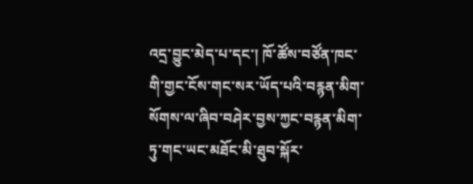འདྲ་བྱུང་མེད་པ་དང་། ཁོ་ཚོས་བཙོན་ཁང་གི་གྱང་ངོས་གང་སར་ཡོད་པའི་བརྙན་མིག་སོགས་ལ་ཞིབ་བཤེར་བྱས་ཀྱང་བརྙན་མིག་ཏུ་གང་ཡང་མཐོང་མི་ཐུབ་སྐོར་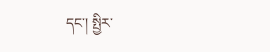དང་། སྤྱིར་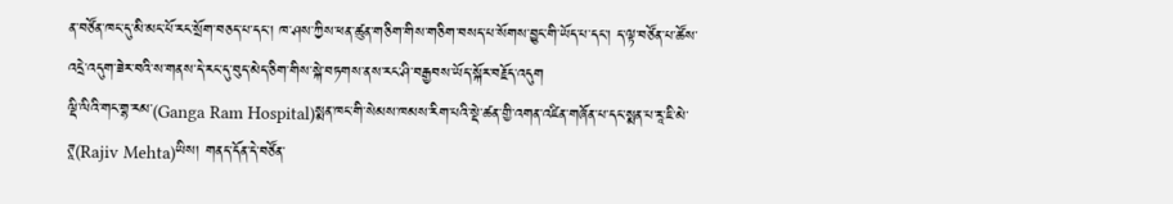ན་བཙོན་ཁང་དུ་མི་མང་པོ་རང་སྲོག་བཅད་པ་དང་། ཁ་ཤས་ཀྱིས་ཕན་ཚུན་གཅིག་གིས་གཅིག་བསད་པ་སོགས་བྱུང་གི་ཡོད་པ་དང་། ད་ལྟ་བཙོན་པ་ཚོས་འདྲེ་འདུག་ཟེར་བའི་ས་གནས་དེ་རང་དུ་བུད་མེད་ཅིག་གིས་སྐེ་བཏགས་ནས་རང་ཤི་བརྒྱབས་ཡོད་སྐོར་བརྗོད་འདུག
ལྡི་ལིའི་གང་གྷ་རམ་(Ganga Ram Hospital)སྨན་ཁང་གི་སེམས་ཁམས་རིག་པའི་སྡེ་ཚན་གྱི་འགན་འཛིན་གཞོན་པ་དང་སྨན་པ་རཱ་ཇི་མེ་ཊཱ(Rajiv Mehta)ཡིས། གནད་དོན་དེ་བཙོན་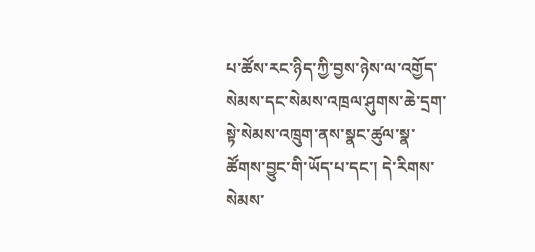པ་ཚོས་རང་ཉིད་ཀྱི་བྱས་ཉེས་ལ་འགྱོད་སེམས་དང་སེམས་འཁྲལ་ཤུགས་ཆེ་དྲག་སྟེ་སེམས་འཁྲུག་ནས་སྣང་ཚུལ་སྣ་ཚོགས་བྱུང་གི་ཡོད་པ་དང་། དེ་རིགས་སེམས་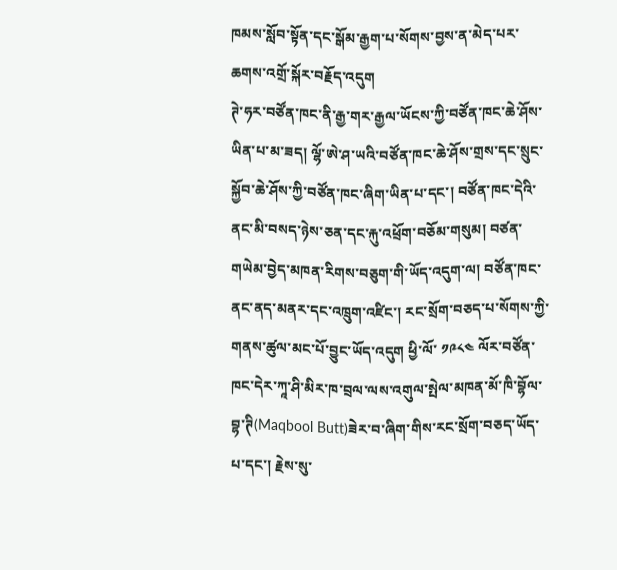ཁམས་སློབ་སྟོན་དང་སྒོམ་རྒྱག་པ་སོགས་བྱས་ན་མེད་པར་ཆགས་འགྲོ་སྐོར་བརྗོད་འདུག
ཊེ་ཧར་བཙོན་ཁང་ནི་རྒྱ་གར་རྒྱལ་ཡོངས་ཀྱི་བཙོན་ཁང་ཆེ་ཤོས་ཡིན་པ་མ་ཟད། ལྷོ་ཨེ་ཤ་ཡའི་བཙོན་ཁང་ཆེ་ཤོས་གྲས་དང་སྲུང་སྐྱོབ་ཆེ་ཤོས་ཀྱི་བཙོན་ཁང་ཞིག་ཡིན་པ་དང་། བཙོན་ཁང་དེའི་ནང་མི་བསད་ཉེས་ཅན་དང་རྐུ་འཕྲོག་བཅོམ་གསུམ། བཙན་གཡེམ་བྱེད་མཁན་རིགས་བཅུག་གི་ཡོད་འདུག་ལ། བཙོན་ཁང་ནང་ནད་མནར་དང་འཁྲུག་འཛིང་། རང་སྲོག་བཅད་པ་སོགས་ཀྱི་གནས་ཚུལ་མང་པོ་བྱུང་ཡོད་འདུག ཕྱི་ལོ་ ༡༩༨༤ ལོར་བཙོན་ཁང་དེར་ཀཱ་ཤི་མིར་ཁ་བྲལ་ལས་འགུལ་སྤེལ་མཁན་མོ་ཁི་བྷོལ་བྷ་ཊི(Maqbool Butt)ཟེར་བ་ཞིག་གིས་རང་སྲོག་བཅད་ཡོད་པ་དང་། རྗེས་སུ་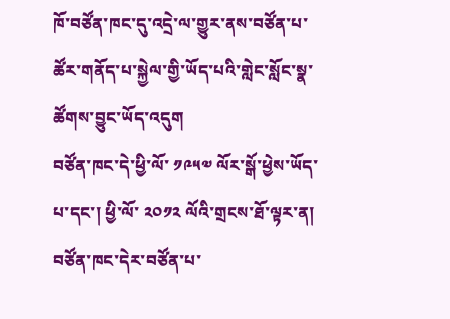ཁོ་བཙོན་ཁང་དུ་འདྲེ་ལ་གྱུར་ནས་བཙོན་པ་ཚོར་གནོད་པ་སྐྱེལ་གྱི་ཡོད་པའི་གླེང་སློང་སྣ་ཚོགས་བྱུང་ཡོད་འདུག
བཙོན་ཁང་དེ་ཕྱི་ལོ་ ༡༩༥༧ ལོར་སྒོ་ཕྱེས་ཡོད་པ་དང་། ཕྱི་ལོ་ ༢༠༡༢ ལོའི་གྲངས་ཐོ་ལྟར་ན། བཙོན་ཁང་དེར་བཙོན་པ་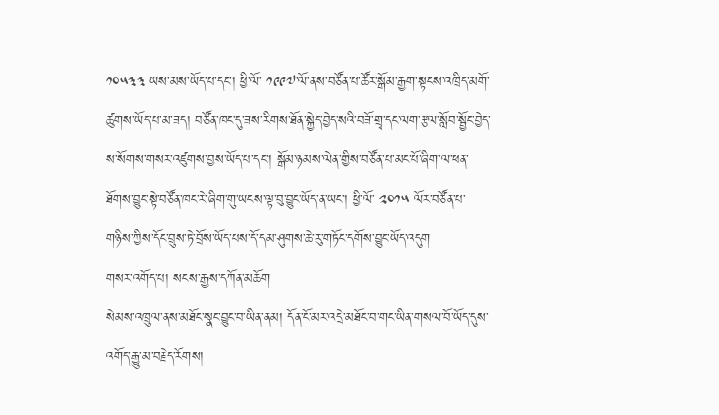༡༠༥༣༣ ཡས་མས་ཡོད་པ་དང་། ཕྱི་ལོ་ ༡༩༩༧་ལོ་ནས་བཙོན་པ་ཚོར་སྒོམ་རྒྱག་སྟངས་འཁྲིད་མགོ་ཚུགས་ཡོད་པ་མ་ཟད། བཙོན་ཁང་དུ་ཟས་རིགས་ཐོན་སྐྱེད་བྱེད་སའི་བཟོ་གྲྭ་དང་ལག་རྩལ་སློབ་སྦྱོང་བྱེད་ས་སོགས་གསར་འཛུགས་བྱས་ཡོད་པ་དང་། སྒོམ་ཉམས་ལེན་གྱིས་བཙོན་པ་མང་པོ་ཞིག་ལ་ཕན་ཐོགས་བྱུང་སྟེ་བཙོན་ཁང་རེ་ཞིག་གུ་ཡངས་ལྟ་བུ་བྱུང་ཡོད་ན་ཡང་། ཕྱི་ལོ་ ༢༠༡༥ ལོར་བཙོན་པ་གཉིས་ཀྱིས་དོང་བྲུས་ཏེ་བྲོས་ཡོད་པས་དོ་དམ་ཤུགས་ཆེ་རུ་གཏོང་དགོས་བྱུང་ཡོད་འདུག
གསར་འགོད་པ། སངས་རྒྱས་དཀོན་མཆོག
སེམས་འཁྲུལ་ནས་མཐོང་སྣང་བྱུང་བ་ཡིན་ནམ། དོན་ངོ་མར་འདྲེ་མཐོང་བ་གང་ཡིན་གསལ་བོ་ཡོད་དུས་འགོད་རྒྱུ་མ་བརྗེད་རོགས།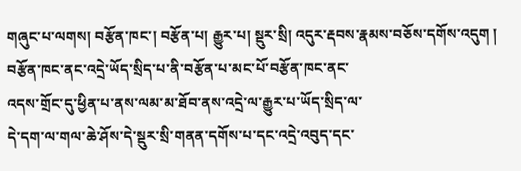གཞུང་པ་ལགས། བརྩོན་ཁང་། བརྩོན་པ། རྒྱུར་པ། སྡུར་སྲི། འདུར་རྡབས་རྣམས་བཅོས་དགོས་འདུག །
བརྩོན་ཁང་ནང་འདྲེ་ཡོད་སྲིད་པ་ནི་བརྩོན་པ་མང་པོ་བརྩོན་ཁང་ནང་
འདས་གྲོང་དུ་ཕྱིན་པ་ནས་ལམ་མ་ཐོབ་ནས་འདྲེ་ལ་རྒྱུར་པ་ཡོད་སྲིད་ལ་
དེ་དག་ལ་གལ་ཆེ་ཤོས་དེ་སྡུར་སྲི་གནན་དགོས་པ་དང་འདྲེ་འབུད་དང་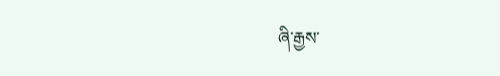ཞི་རྒྱས་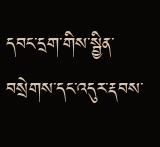དབང་དྲག་གིས་སྦྱིན་བསྲེགས་དང་འདུར་རྡབས་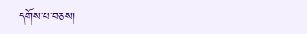དགོས་པ་བཅས།